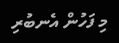މި ފަހުން އެނބުރި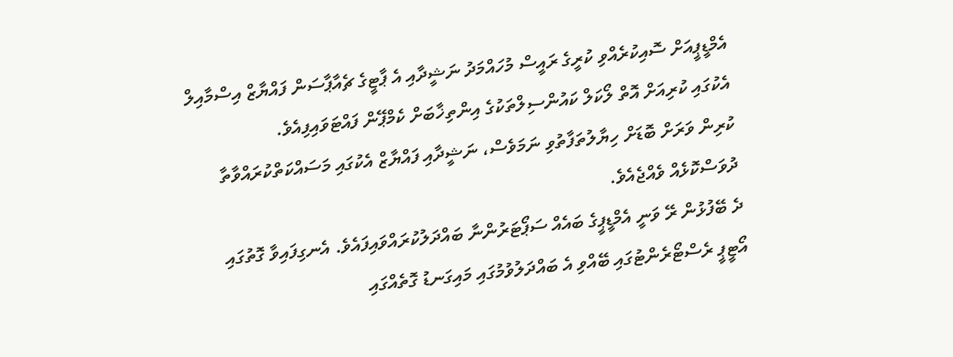އެމްޑީޕީއަށް ސޮއިކުރެއްވި ކުރީގެ ރައީސް މުހައްމަދު ނަޝީދާއި އެ ޕާޓީގެ ޗެއާޕާސަން ފައްޔާޒް އިސްމާއިލް އެކުގައި ކުރިއަށް އޮތް ލޯކަލް ކައުންސިލްތަކުގެ އިންތިޚާބަށް ކެމްޕޭން ފައްޓަވައިފިއެވެ.
ކުރިން ވަރަށް ބޮޑަށް ހިޔާލުތަފާތުވި ނަމަވެސް، ނަޝީދާއި ފައްޔާޒް އެކުގައި މަސައްކަތްކުރައްވާތާ ދުވަސްކޮޅެއް ވެއްޖެއެވެ.
ދެ ބޭފުޅުން ރޭ ވަނީ އެމްޑީޕީގެ ބައެއް ސަޕޯޓަރުންނާ ބައްދަލުކުރައްވައިފައެވެ. އެނގިފައިވާ ގޮތުގައި އޯޓީޕީ ރެސްޓޯރެންޓުގައި ބޭއްވި އެ ބައްދަލުވުމުގައި މައިގަނޑު ގޮތެއްގައި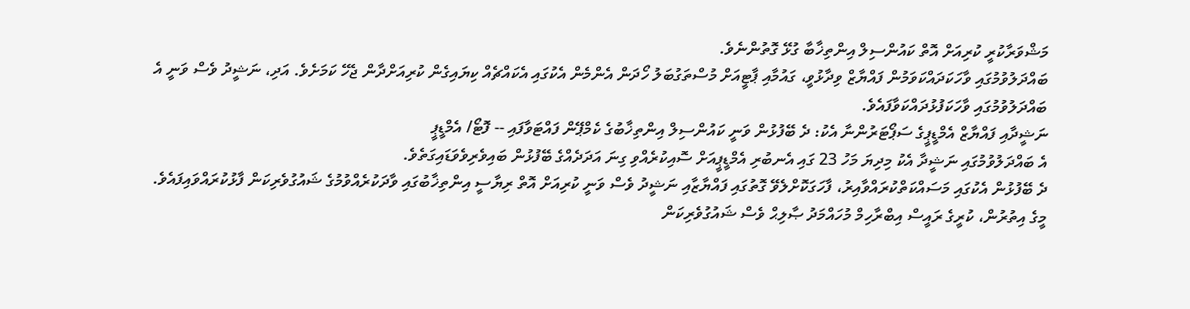މަޝްވަރާކުރީ ކުރިއަށް އޮތް ކައުންސިލް އިންތިޚާބާ ގުޅޭ ގޮތުންނެވެ.
ބައްދަލުވުމުގައި ވާހަކަދައްކަވަމުން ފައްޔާޒް ވިދާޅުވީ، ގައުމާއި ޕާޓީއަށް މުސްތަގުބަލު ހޯދަން އެންމެން އެކުގައި އެކައްޗެއް ކިޔައިގެން ކުރިއަށްދާން ޖެހޭ ކަމަށެވެ. އަދި، ނަޝީދު ވެސް ވަނީ އެ ބައްދަލުވުމުގައި ވާހަކަފުޅުދައްކަވާފައެވެ.
ނަޝީދާއި ފައްޔާޒް އެމްޑީޕީގެ ސަޕޯޓަރުންނާ އެކު: ދެ ބޭފުޅުން ވަނީ ކައުންސިލް އިންތިޚާބުގެ ކެމްޕޭން ފައްޓަވާފައި -- ފޮޓޯ/ އެމްޑީޕީ
އެ ބައްދަލުވުމުގައި ނަޝީދާ އެކު މިދިޔަ މަހު 23 ގައި އެނބުރި އެމްޑީޕީއަށް ސޮއިކުރެއްވި ގިނަ އަދަދެއްގެ ބޭފުޅުން ބައިވެރިވެވަޑައިގަތެވެ.
ދެ ބޭފުޅުން އެކުގައި މަސައްކަތްކުރައްވާއިރު، ފާހަގަކޮށްލެވޭ ގޮތުގައި ފައްޔާޒާއި ނަޝީދު ވެސް ވަނީ ކުރިއަށް އޮތް ރިޔާސީ އިންތިޚާބުގައި ވާދަކުރެއްވުމުގެ ޝައުގުވެރިކަން ފާޅުކުރައްވައިފައެވެ.
މީގެ އިތުރުން، ކުރީގެ ރައީސް އިބްރާހިމް މުހައްމަދު ޞާލިޙް ވެސް ޝައުގުވެރިކަން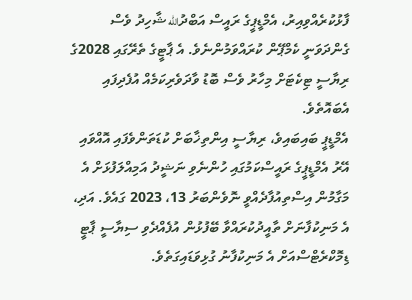ފާޅުކުރެއްވިއިރު، އެމްޑީޕީގެ ރައީސް އަބްދުالله ޝާހިދު ވެސް ގެންދަވަނީ ކެމްޕޭން ކުރައްވަމުންނެވެ. އެ ޕާޓީގެ ތެރޭގައި 2028ގެ ރިޔާސީ ޓިކެޓަށް މިހާރު ވެސް ބޮޑު ވާދަވެރިކަމެއް އުފެދިފައި އެބައޮތެވެ.
އެމްޑީޕީ ބައިބައިވެ، ރިޔާސީ އިންތިޚާބަށް ކުޑަތަންވެފައި އޮއްވައި އޭރު އެމްޑީޕީގެ ރައީސްކަމުގައި ހުންނެވި ނަޝީދު އަމިއްލަފުޅަށް އެ މަގާމުން އިސްތިއުފާދެއްވީ ނޮވެންބަރު 13، 2023 ގައެވެ. އަދި، އެ މަނިކުފާނަށް ތާއީދުކުރައްވާ ބޭފުޅުން އުފެއްދެވި ސިޔާސީ ޕާޓީ ޑިމޮކްރެޓްސްއަށް އެ މަނިކުފާނު ގުޅިވަޑައިގަތެވެ.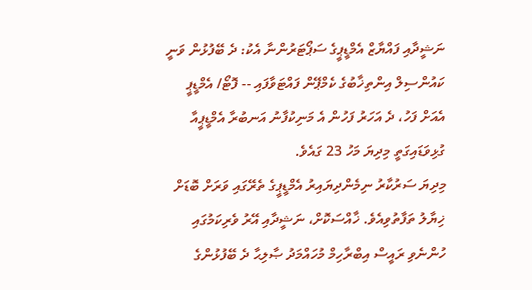ނަޝީދާއި ފައްޔާޒް އެމްޑީޕީގެ ސަޕޯޓަރުންނާ އެކު: ދެ ބޭފުޅުން ވަނީ ކައުންސިލް އިންތިޚާބުގެ ކެމްޕޭން ފައްޓަވާފައި -- ފޮޓޯ/ އެމްޑީޕީ
އެއަށް ފަހު، ދެ އަހަރު ފަހުން އެ މަނިކުފާނު އަނބުރާ އެމްޑީޕީއާ ގުޅިވަޑައިގަތީ މިދިޔަ މަހު 23 ގައެވެ.
މިދިޔަ ސަރުކާރު ނިމެންދިޔައިރު އެމްޑީޕީގެ ތެރޭގައި ވަރަށް ބޮޑަށް ޚިޔާލު ތަފާތުވިއެވެ. ޚާއްސަކޮށް، ނަޝީދާއި އޭރު ވެރިކަމުގައި ހުންނެވި ރައީސް އިބްރާހިމް މުހައްމަދު ޞާލިޙާ ދެ ބޭފުޅުންގެ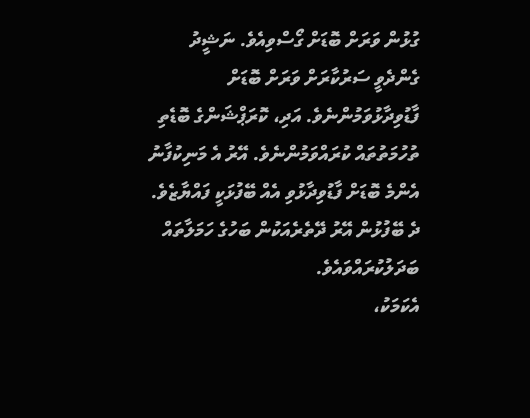ގުޅުން ވަރަށް ބޮޑަށް ގޯސްވިއެވެ. ނަޝީދު ގެންދެވީ ސަރުކާރަށް ވަރަށް ބޮޑަށް ފާޑުވިދާޅުވަމުންނެވެ. އަދި، ކޮރަޕްޝަންގެ ބޮޑެތި ތުހުމަތުތައް ކުރައްވަމުންނެވެ. އޭރު އެ މަނިކުފާނު އެންމެ ބޮޑަށް ފާޑުވިދާޅުވި އެއް ބޭފުޅަކީ ފައްޔާޒެވެ. ދެ ބޭފުޅުން އޭރު ދޭތެރެއަކުން ބަހުގެ ހަމަލާތައް ބަދަލުކުރައްވައެވެ.
އެކަމަކު،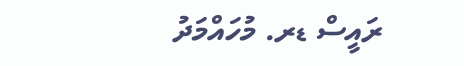ރައީސް ޑރ. މުހައްމަދު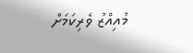މުއިއްޒު ވެރިކަމަށް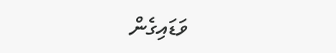ވަޑައިގެން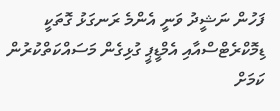ފަހުން ނަޝީދު ވަނީ އެންމެ ރަނގަޅު ގޮތަކީ ޑިމޮކްރެޓްސްއާއި އެމްޑީޕީ ގުޅިގެން މަސައްކަތްކުރުން ކަމަށް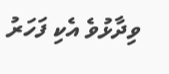ވިދާޅުވެ އެކި ފަހަރު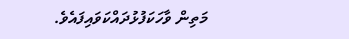މަތިން ވާހަކަފުޅުދައްކަވައިފައެވެ.